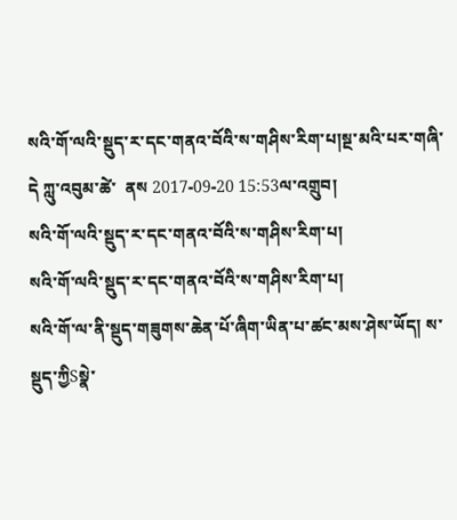སའི་གོ་ལའི་སྡུད་ར་དང་གནའ་བོའི་ས་གཤིས་རིག་པ།སྔ་མའི་པར་གཞི་དེ ཀླུ་འབུམ་ཚེ་  ནས 2017-09-20 15:53ལ་འགྲུབ།
སའི་གོ་ལའི་སྡུད་ར་དང་གནའ་བོའི་ས་གཤིས་རིག་པ།
སའི་གོ་ལའི་སྡུད་ར་དང་གནའ་བོའི་ས་གཤིས་རིག་པ།
སའི་གོ་ལ་ནི་སྡུད་གཟུགས་ཆེན་པོ་ཞིག་ཡིན་པ་ཚང་མས་ཤེས་ཡོད། ས་སྡུད་ཀྱིSསྣེ་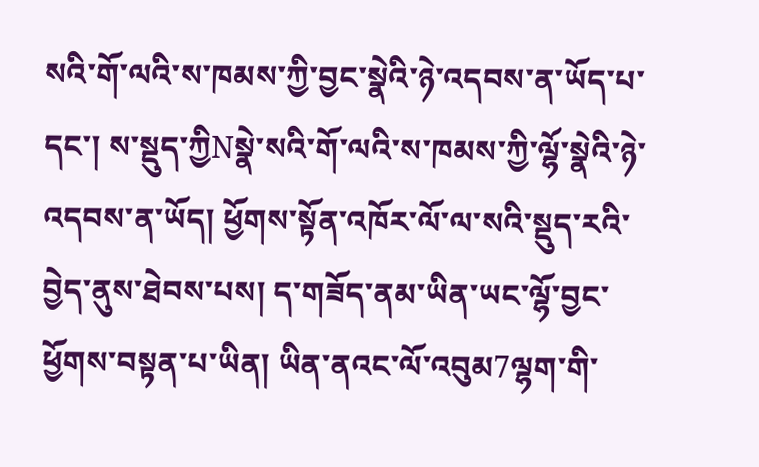སའི་གོ་ལའི་ས་ཁམས་ཀྱི་བྱང་སྣེའི་ཉེ་འདབས་ན་ཡོད་པ་དང་། ས་སྡུད་ཀྱིNསྣེ་སའི་གོ་ལའི་ས་ཁམས་ཀྱི་ལྷོ་སྣེའི་ཉེ་འདབས་ན་ཡོད། ཕྱོགས་སྟོན་འཁོར་ལོ་ལ་སའི་སྡུད་རའི་བྱེད་ནུས་ཐེབས་པས། ད་གཟོད་ནམ་ཡིན་ཡང་ལྷོ་བྱང་ཕྱོགས་བསྟན་པ་ཡིན། ཡིན་ནའང་ལོ་འབུམ7ལྷག་གི་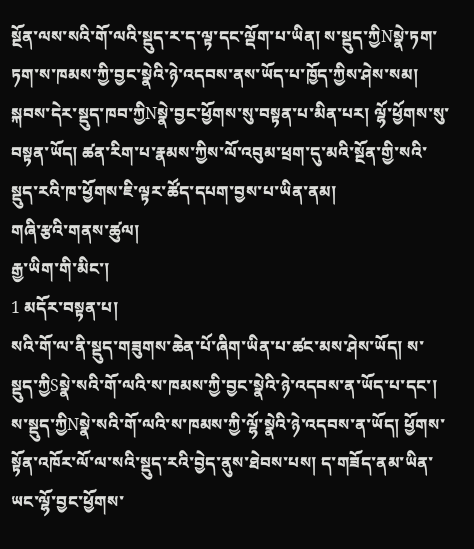སྔོན་ལས་སའི་གོ་ལའི་སྡུད་ར་ད་ལྟ་དང་ལྡོག་པ་ཡིན། ས་སྡུད་ཀྱིNསྣེ་ཏག་ཏག་ས་ཁམས་ཀྱི་བྱང་སྣེའི་ཉེ་འདབས་ནས་ཡོད་པ་ཁྱོད་ཀྱིས་ཤེས་སམ། སྐབས་དེར་སྡུད་ཁབ་ཀྱིNསྣེ་བྱང་ཕྱོགས་སུ་བསྟན་པ་མིན་པར། ལྷོ་ཕྱོགས་སུ་བསྟན་ཡོད། ཚན་རིག་པ་རྣམས་ཀྱིས་ལོ་འབུམ་ཕྲག་དུ་མའི་སྔོན་གྱི་སའི་སྡུད་རའི་ཁ་ཕྱོགས་ཇི་ལྟར་ཚོད་དཔག་བྱས་པ་ཡིན་ནམ།
གཞི་རྩའི་གནས་ཚུལ།
རྒྱ་ཡིག་གི་མིང་།
1 མདོར་བསྟན་པ།
སའི་གོ་ལ་ནི་སྡུད་གཟུགས་ཆེན་པོ་ཞིག་ཡིན་པ་ཚང་མས་ཤེས་ཡོད། ས་སྡུད་ཀྱིSསྣེ་སའི་གོ་ལའི་ས་ཁམས་ཀྱི་བྱང་སྣེའི་ཉེ་འདབས་ན་ཡོད་པ་དང་། ས་སྡུད་ཀྱིNསྣེ་སའི་གོ་ལའི་ས་ཁམས་ཀྱི་ལྷོ་སྣེའི་ཉེ་འདབས་ན་ཡོད། ཕྱོགས་སྟོན་འཁོར་ལོ་ལ་སའི་སྡུད་རའི་བྱེད་ནུས་ཐེབས་པས། ད་གཟོད་ནམ་ཡིན་ཡང་ལྷོ་བྱང་ཕྱོགས་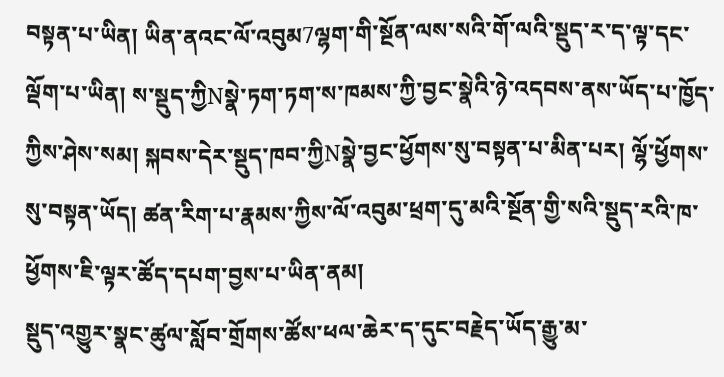བསྟན་པ་ཡིན། ཡིན་ནའང་ལོ་འབུམ7ལྷག་གི་སྔོན་ལས་སའི་གོ་ལའི་སྡུད་ར་ད་ལྟ་དང་ལྡོག་པ་ཡིན། ས་སྡུད་ཀྱིNསྣེ་ཏག་ཏག་ས་ཁམས་ཀྱི་བྱང་སྣེའི་ཉེ་འདབས་ནས་ཡོད་པ་ཁྱོད་ཀྱིས་ཤེས་སམ། སྐབས་དེར་སྡུད་ཁབ་ཀྱིNསྣེ་བྱང་ཕྱོགས་སུ་བསྟན་པ་མིན་པར། ལྷོ་ཕྱོགས་སུ་བསྟན་ཡོད། ཚན་རིག་པ་རྣམས་ཀྱིས་ལོ་འབུམ་ཕྲག་དུ་མའི་སྔོན་གྱི་སའི་སྡུད་རའི་ཁ་ཕྱོགས་ཇི་ལྟར་ཚོད་དཔག་བྱས་པ་ཡིན་ནམ།
སྡུད་འགྱུར་སྣང་ཚུལ་སློབ་གྲོགས་ཚོས་ཕལ་ཆེར་ད་དུང་བརྗེད་ཡོད་རྒྱུ་མ་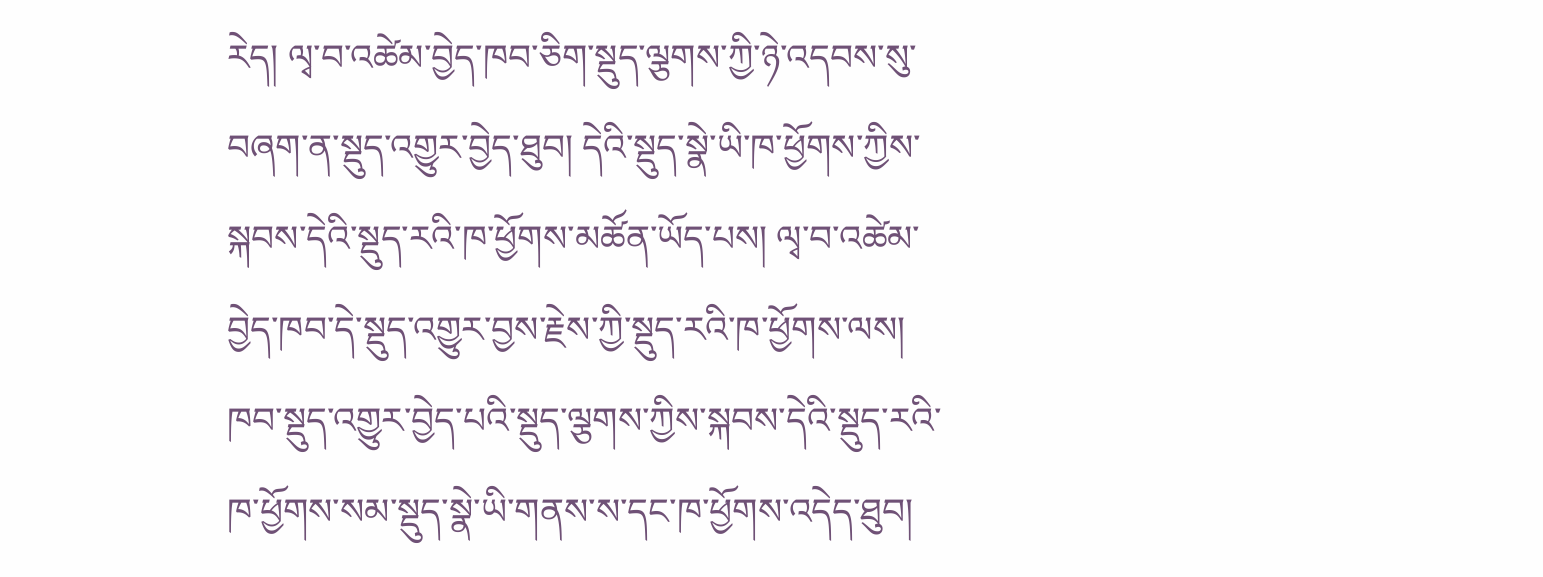རེད། ལྭ་བ་འཚེམ་བྱེད་ཁབ་ཅིག་སྡུད་ལྕགས་ཀྱི་ཉེ་འདབས་སུ་བཞག་ན་སྡུད་འགྱུར་བྱེད་ཐུབ། དེའི་སྡུད་སྣེ་ཡི་ཁ་ཕྱོགས་ཀྱིས་སྐབས་དེའི་སྡུད་རའི་ཁ་ཕྱོགས་མཚོན་ཡོད་པས། ལྭ་བ་འཚེམ་བྱེད་ཁབ་དེ་སྡུད་འགྱུར་བྱས་རྗེས་ཀྱི་སྡུད་རའི་ཁ་ཕྱོགས་ལས། ཁབ་སྡུད་འགྱུར་བྱེད་པའི་སྡུད་ལྕགས་ཀྱིས་སྐབས་དེའི་སྡུད་རའི་ཁ་ཕྱོགས་སམ་སྡུད་སྣེ་ཡི་གནས་ས་དང་ཁ་ཕྱོགས་འདེད་ཐུབ།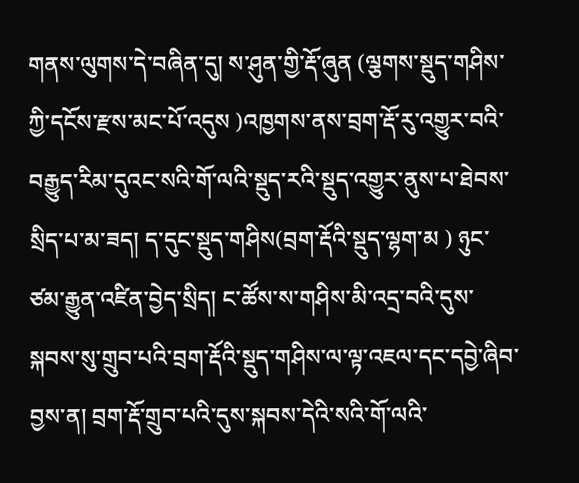གནས་ལུགས་དེ་བཞིན་དུ། ས་ཤུན་གྱི་རྡོ་ཞུན (ལྕགས་སྡུད་གཤིས་ཀྱི་དངོས་རྫས་མང་པོ་འདུས )འཁྱགས་ནས་བྲག་རྡོ་རུ་འགྱུར་བའི་བརྒྱུད་རིམ་དུའང་སའི་གོ་ལའི་སྡུད་རའི་སྡུད་འགྱུར་ནུས་པ་ཐེབས་སྲིད་པ་མ་ཟད། ད་དུང་སྡུད་གཤིས(བྲག་རྡོའི་སྡུད་ལྷག་མ ) ཉུང་ཙམ་རྒྱུན་འཛིན་བྱེད་སྲིད། ང་ཚོས་ས་གཤིས་མི་འདྲ་བའི་དུས་སྐབས་སུ་གྲུབ་པའི་བྲག་རྡོའི་སྡུད་གཤིས་ལ་ལྟ་འཇལ་དང་དབྱེ་ཞིབ་བྱས་ན། བྲག་རྡོ་གྲུབ་པའི་དུས་སྐབས་དེའི་སའི་གོ་ལའི་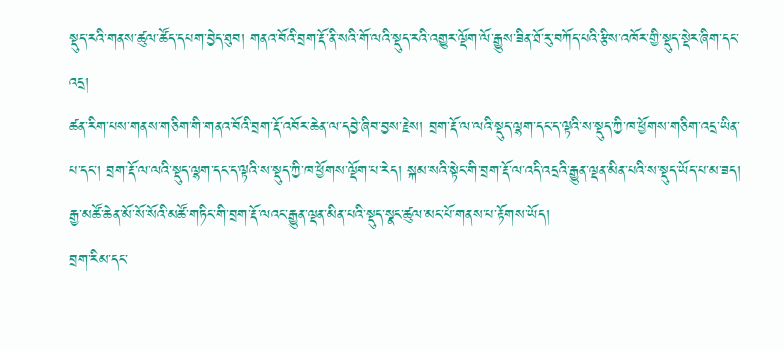སྡུད་རའི་གནས་ཚུལ་ཚོད་དཔག་བྱེད་ཐུབ། གནའ་བོའི་བྲག་རྡོ་ནི་སའི་གོ་ལའི་སྡུད་རའི་འགྱུར་ལྡོག་ལོ་རྒྱུས་ཟིན་ཐོ་རུ་བཀོད་པའི་རྩིས་འཁོར་གྱི་སྡུད་སྡེར་ཞིག་དང་འདྲ།
ཚན་རིག་པས་གནས་གཅིག་གི་གནའ་བོའི་བྲག་རྡོ་འབོར་ཆེན་ལ་དབྱེ་ཞིབ་བྱས་རྗེས། བྲག་རྡོ་ལ་ལའི་སྡུད་ལྷག་དང་ད་ལྟའི་ས་སྡུད་ཀྱི་ཁ་ཕྱོགས་གཅིག་འདྲ་ཡིན་པ་དང་། བྲག་རྡོ་ལ་ལའི་སྡུད་ལྷག་དང་ད་ལྟའི་ས་སྡུད་ཀྱི་ཁ་ཕྱོགས་ལྡོག་པ་རེད། སྐམ་སའི་སྟེང་གི་བྲག་རྡོ་ལ་འདི་འདྲའི་རྒྱུན་ལྡན་མིན་པའི་ས་སྡུད་ཡོད་པ་མ་ཟད། རྒྱ་མཚོ་ཆེན་མོ་སོ་སོའི་མཚོ་གཏིང་གི་བྲག་རྡོ་ལའང་རྒྱུན་ལྡན་མིན་པའི་སྡུད་སྣང་ཚུལ་མང་པོ་གནས་པ་རྟོགས་ཡོད།
བྲག་རིམ་དང་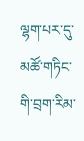ལྷག་པར་དུ་མཚོ་གཏིང་གི་བྲག་རིམ་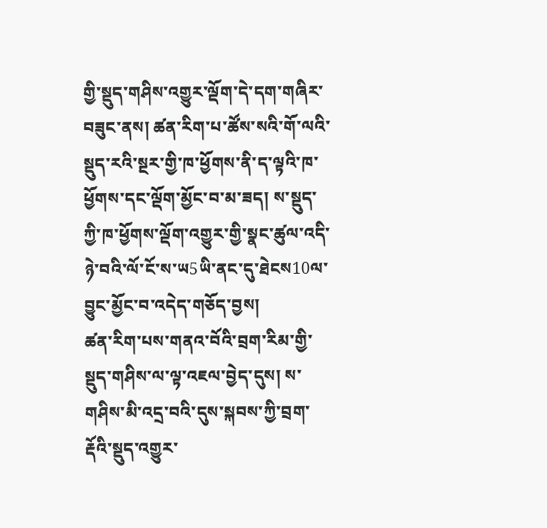གྱི་སྡུད་གཤིས་འགྱུར་ལྡོག་དེ་དག་གཞིར་བཟུང་ནས། ཚན་རིག་པ་ཚོས་སའི་གོ་ལའི་སྡུད་རའི་སྔར་གྱི་ཁ་ཕྱོགས་ནི་ད་ལྟའི་ཁ་ཕྱོགས་དང་ལྡོག་མྱོང་བ་མ་ཟད། ས་སྡུད་ཀྱི་ཁ་ཕྱོགས་ལྡོག་འགྱུར་གྱི་སྣང་ཚུལ་འདི་ཉེ་བའི་ལོ་ངོ་ས་ཡ5ཡི་ནང་དུ་ཐེངས10ལ་བྱུང་མྱོང་བ་འདེད་གཅོད་བྱས།
ཚན་རིག་པས་གནའ་བོའི་བྲག་རིམ་གྱི་སྡུད་གཤིས་ལ་ལྟ་འཇལ་བྱེད་དུས། ས་གཤིས་མི་འདྲ་བའི་དུས་སྐབས་ཀྱི་བྲག་རྡོའི་སྡུད་འགྱུར་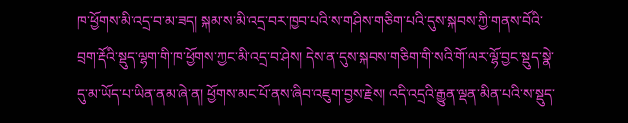ཁ་ཕྱོགས་མི་འདྲ་བ་མ་ཟད། སྐམ་ས་མི་འདྲ་བར་ཁྱབ་པའི་ས་གཤིས་གཅིག་པའི་དུས་སྐབས་ཀྱི་གནས་བོའི་བྲག་རྡོའི་སྡུད་ལྷག་གི་ཁ་ཕྱོགས་ཀྱང་མི་འདྲ་བ་ཤེས། དེས་ན་དུས་སྐབས་གཅིག་གི་སའི་གོ་ལར་ལྷོ་བྱང་སྡུད་སྣེ་དུ་མ་ཡོད་པ་ཡིན་ནམ་ཞེ་ན། ཕྱོགས་མང་པོ་ནས་ཞིབ་འཇུག་བྱས་རྗེས། འདི་འདྲའི་རྒྱུན་ལྡན་མིན་པའི་ས་སྡུད་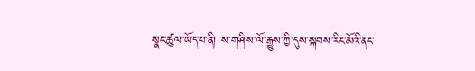སྣང་ཚུལ་ཡོད་པ་ནི། ས་གཤིས་ལོ་རྒྱུས་ཀྱི་དུས་སྐབས་རིང་མོའི་ནང་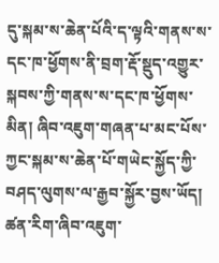དུ་སྐམ་ས་ཆེན་པོའི་ད་ལྟའི་གནས་ས་དང་ཁ་ཕྱོགས་ནི་བྲག་རྡོ་སྡུད་འགྱུར་སྐབས་ཀྱི་གནས་ས་དང་ཁ་ཕྱོགས་མིན། ཞིབ་འཇུག་གཞན་པ་མང་པོས་ཀྱང་སྐམ་ས་ཆེན་པོ་གཡེང་སྐྱོད་ཀྱི་བཤད་ལུགས་ལ་རྒྱབ་སྐྱོར་བྱས་ཡོད།
ཚན་རིག་ཞིབ་འཇུག་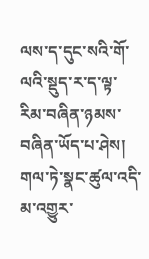ལས་ད་དུང་སའི་གོ་ལའི་སྡུད་ར་ད་ལྟ་རིམ་བཞིན་ཉམས་བཞིན་ཡོད་པ་ཤེས། གལ་ཏེ་སྣང་ཚུལ་འདི་མ་འགྱུར་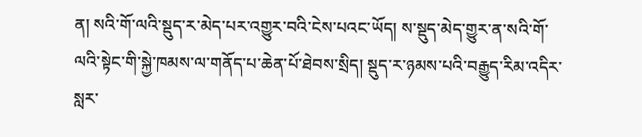ན། སའི་གོ་ལའི་སྡུད་ར་མེད་པར་འགྱུར་བའི་ངེས་པའང་ཡོད། ས་སྡུད་མེད་གྱུར་ན་སའི་གོ་ལའི་སྟེང་གི་སྐྱེ་ཁམས་ལ་གནོད་པ་ཆེན་པོ་ཐེབས་སྲིད། སྡུད་ར་ཉམས་པའི་བརྒྱུད་རིམ་འདིར་སླར་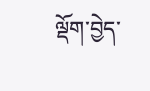ལྡོག་བྱེད་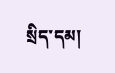སྲིད་དམ།